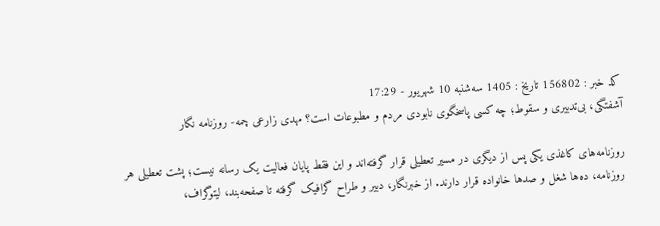کد خبر : 156802 تاریخ : 1405 سه‌شنبه 10 شهريور - 17:29
آشفتگی، بی‌تدبیری و سقوط؛ چه کسی پاسخگوی نابودی مردم و مطبوعات است؟ مهدی زارعی چمه- روزنامه نگار

روزنامه‌های کاغذی یکی پس از دیگری در مسیر تعطیلی قرار گرفته‌اند و این فقط پایان فعالیت یک رسانه نیست؛ پشت تعطیلی هر روزنامه، ده‌ها شغل و صدها خانواده قرار دارند. از خبرنگار، دبیر و طراح گرافیک گرفته تا صفحه‌بند، لیتوگراف،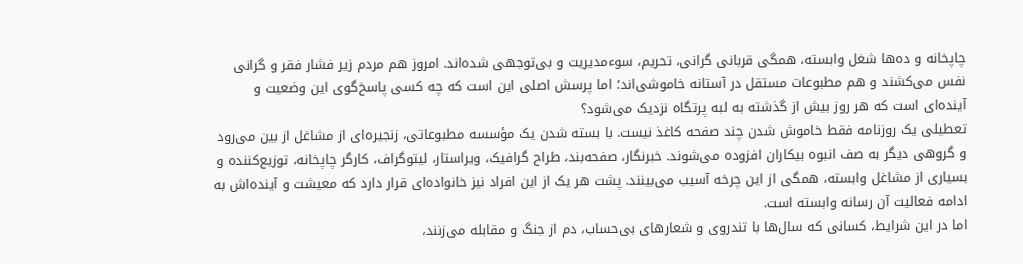چاپخانه و ده‌ها شغل وابسته، همگی قربانی گرانی، تحریم، سوءمدیریت و بی‌توجهی شده‌اند. امروز هم مردم زیر فشار فقر و گرانی نفس می‌کشند و هم مطبوعات مستقل در آستانه خاموشی‌اند؛ اما پرسش اصلی این است که چه کسی پاسخ‌گوی این وضعیت و آینده‌ای است که هر روز بیش از گذشته به لبه پرتگاه نزدیک می‌شود؟
تعطیلی یک روزنامه فقط خاموش شدن چند صفحه کاغذ نیست. با بسته شدن یک مؤسسه مطبوعاتی، زنجیره‌ای از مشاغل از بین می‌رود و گروهی دیگر به صف انبوه بیکاران افزوده می‌شوند. خبرنگار، صفحه‌بند، طراح گرافیک، ویراستار، لیتوگراف، کارگر چاپخانه، توزیع‌کننده و بسیاری از مشاغل وابسته، همگی از این چرخه آسیب می‌بینند. پشت هر یک از این افراد نیز خانواده‌ای قرار دارد که معیشت و آینده‌اش به ادامه فعالیت آن رسانه وابسته است.
اما در این شرایط، کسانی که سال‌ها با تندروی و شعارهای بی‌حساب، دم از جنگ و مقابله می‌زنند،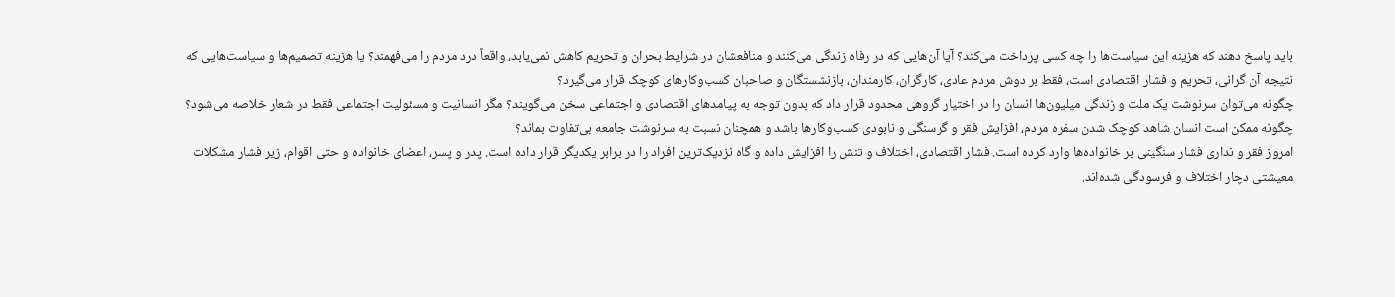باید پاسخ دهند که هزینه این سیاست‌ها را چه کسی پرداخت می‌کند؟ آیا آن‌هایی که در رفاه زندگی می‌کنند و منافعشان در شرایط بحران و تحریم کاهش نمی‌یابد، واقعاً درد مردم را می‌فهمند؟ یا هزینه تصمیم‌ها و سیاست‌هایی که نتیجه آن گرانی، تحریم و فشار اقتصادی است، فقط بر دوش مردم عادی، کارگران، کارمندان، بازنشستگان و صاحبان کسب‌وکارهای کوچک قرار می‌گیرد؟
چگونه می‌توان سرنوشت یک ملت و زندگی میلیون‌ها انسان را در اختیار گروهی محدود قرار داد که بدون توجه به پیامدهای اقتصادی و اجتماعی سخن می‌گویند؟ مگر انسانیت و مسئولیت اجتماعی فقط در شعار خلاصه می‌شود؟ چگونه ممکن است انسان شاهد کوچک شدن سفره مردم، افزایش فقر و گرسنگی و نابودی کسب‌وکارها باشد و همچنان نسبت به سرنوشت جامعه بی‌تفاوت بماند؟
امروز فقر و نداری فشار سنگینی بر خانواده‌ها وارد کرده است. فشار اقتصادی، اختلاف و تنش را افزایش داده و گاه نزدیک‌ترین افراد را در برابر یکدیگر قرار داده است. پدر و پسر، اعضای خانواده و حتی اقوام، زیر فشار مشکلات معیشتی دچار اختلاف و فرسودگی شده‌اند.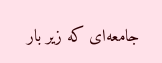جامعه‌ای که زیر بار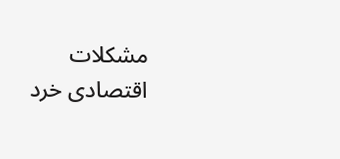مشکلات اقتصادی خرد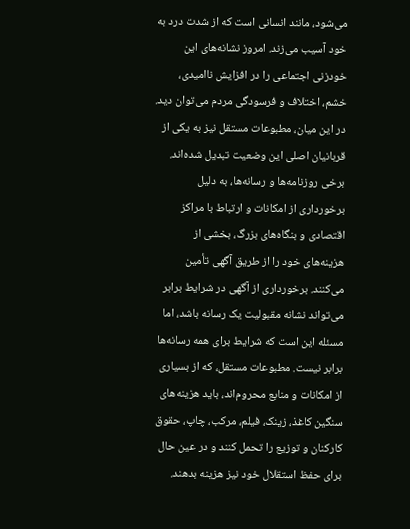می‌شود، مانند انسانی است که از شدت درد به خود آسیب می‌زند. امروز نشانه‌های این خودزنی اجتماعی را در افزایش ناامیدی، خشم، اختلاف و فرسودگی مردم می‌توان دید.
در این میان، مطبوعات مستقل نیز به یکی از قربانیان اصلی این وضعیت تبدیل شده‌اند.
برخی روزنامه‌ها و رسانه‌ها، به دلیل برخورداری از امکانات و ارتباط با مراکز اقتصادی و بنگاه‌های بزرگ، بخشی از هزینه‌های خود را از طریق آگهی تأمین می‌کنند. برخورداری از آگهی در شرایط برابر می‌تواند نشانه مقبولیت یک رسانه باشد، اما مسئله این است که شرایط برای همه رسانه‌ها برابر نیست. مطبوعات مستقل، که از بسیاری از امکانات و منابع محروم‌اند، باید هزینه‌های سنگین کاغذ، زینک، فیلم، مرکب، چاپ، حقوق کارکنان و توزیع را تحمل کنند و در عین حال برای حفظ استقلال خود نیز هزینه بدهند.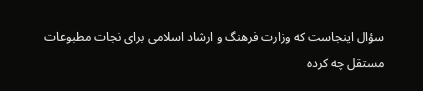سؤال اینجاست که وزارت فرهنگ و ارشاد اسلامی برای نجات مطبوعات مستقل چه کرده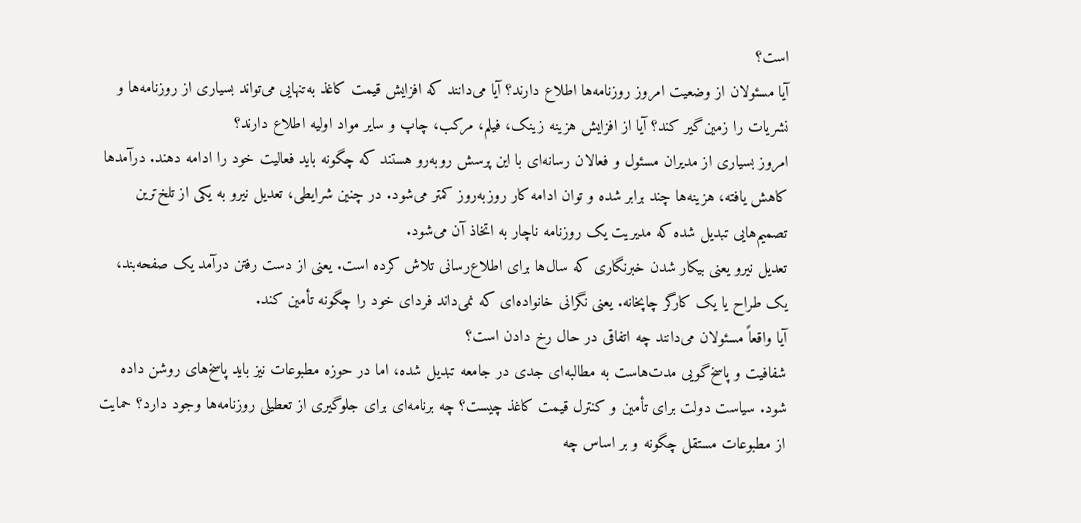است؟
آیا مسئولان از وضعیت امروز روزنامه‌ها اطلاع دارند؟ آیا می‌دانند که افزایش قیمت کاغذ به‌تنهایی می‌تواند بسیاری از روزنامه‌ها و نشریات را زمین‌گیر کند؟ آیا از افزایش هزینه زینک، فیلم، مرکب، چاپ و سایر مواد اولیه اطلاع دارند؟
امروز بسیاری از مدیران مسئول و فعالان رسانه‌ای با این پرسش روبه‌رو هستند که چگونه باید فعالیت خود را ادامه دهند. درآمدها کاهش یافته، هزینه‌ها چند برابر شده و توان ادامه کار روزبه‌روز کمتر می‌شود. در چنین شرایطی، تعدیل نیرو به یکی از تلخ‌ترین تصمیم‌هایی تبدیل شده که مدیریت یک روزنامه ناچار به اتخاذ آن می‌شود.
تعدیل نیرو یعنی بیکار شدن خبرنگاری که سال‌ها برای اطلاع‌رسانی تلاش کرده است. یعنی از دست رفتن درآمد یک صفحه‌بند، یک طراح یا یک کارگر چاپخانه. یعنی نگرانی خانواده‌ای که نمی‌داند فردای خود را چگونه تأمین کند.
آیا واقعاً مسئولان می‌دانند چه اتفاقی در حال رخ دادن است؟
شفافیت و پاسخ‌گویی مدت‌هاست به مطالبه‌ای جدی در جامعه تبدیل شده، اما در حوزه مطبوعات نیز باید پاسخ‌های روشن داده شود. سیاست دولت برای تأمین و کنترل قیمت کاغذ چیست؟ چه برنامه‌ای برای جلوگیری از تعطیلی روزنامه‌ها وجود دارد؟ حمایت از مطبوعات مستقل چگونه و بر اساس چه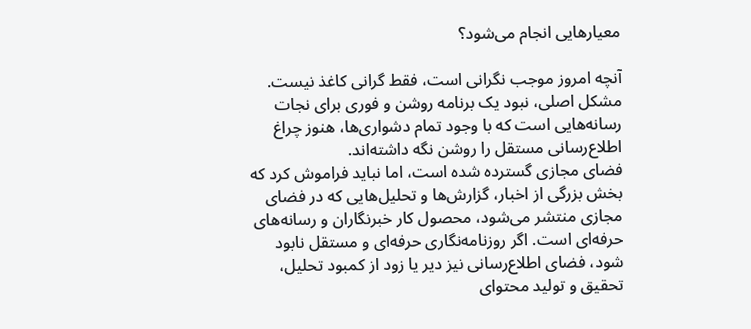معیارهایی انجام می‌شود؟

آنچه امروز موجب نگرانی است، فقط گرانی کاغذ نیست. مشکل اصلی، نبود یک برنامه روشن و فوری برای نجات رسانه‌هایی است که با وجود تمام دشواری‌ها، هنوز چراغ اطلاع‌رسانی مستقل را روشن نگه داشته‌اند.
فضای مجازی گسترده شده است، اما نباید فراموش کرد که بخش بزرگی از اخبار، گزارش‌ها و تحلیل‌هایی که در فضای مجازی منتشر می‌شود، محصول کار خبرنگاران و رسانه‌های حرفه‌ای است. اگر روزنامه‌نگاری حرفه‌ای و مستقل نابود شود، فضای اطلاع‌رسانی نیز دیر یا زود از کمبود تحلیل، تحقیق و تولید محتوای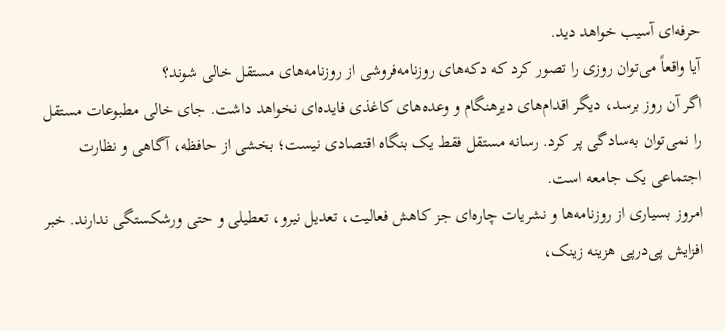حرفه‌ای آسیب خواهد دید.
آیا واقعاً می‌توان روزی را تصور کرد که دکه‌های روزنامه‌فروشی از روزنامه‌های مستقل خالی شوند؟
اگر آن روز برسد، دیگر اقدام‌های دیرهنگام و وعده‌های کاغذی فایده‌ای نخواهد داشت. جای خالی مطبوعات مستقل را نمی‌توان به‌سادگی پر کرد. رسانه مستقل فقط یک بنگاه اقتصادی نیست؛ بخشی از حافظه، آگاهی و نظارت اجتماعی یک جامعه است.
امروز بسیاری از روزنامه‌ها و نشریات چاره‌ای جز کاهش فعالیت، تعدیل نیرو، تعطیلی و حتی ورشکستگی ندارند. خبر افزایش پی‌درپی هزینه زینک،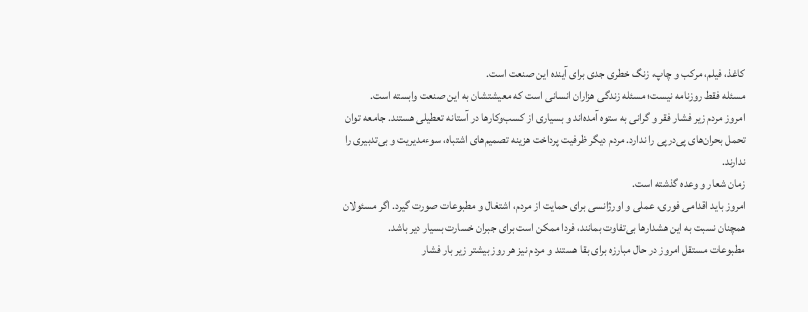کاغذ، فیلم، مرکب و چاپ، زنگ خطری جدی برای آینده این صنعت است.
مسئله فقط روزنامه نیست؛ مسئله زندگی هزاران انسانی است که معیشتشان به این صنعت وابسته است.
امروز مردم زیر فشار فقر و گرانی به ستوه آمده‌اند و بسیاری از کسب‌وکارها در آستانه تعطیلی هستند. جامعه توان تحمل بحران‌های پی‌درپی را ندارد. مردم دیگر ظرفیت پرداخت هزینه تصمیم‌های اشتباه، سوءمدیریت و بی‌تدبیری را ندارند.
زمان شعار و وعده گذشته است.
امروز باید اقدامی فوری، عملی و اورژانسی برای حمایت از مردم، اشتغال و مطبوعات صورت گیرد. اگر مسئولان همچنان نسبت به این هشدارها بی‌تفاوت بمانند، فردا ممکن است برای جبران خسارت بسیار دیر باشد.
مطبوعات مستقل امروز در حال مبارزه برای بقا هستند و مردم نیز هر روز بیشتر زیر بار فشار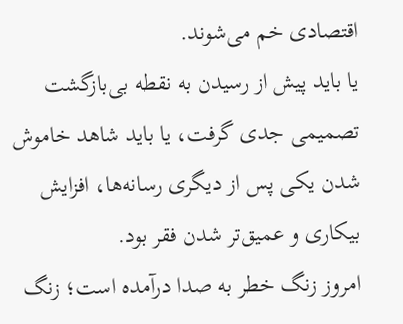اقتصادی خم می‌شوند.
یا باید پیش از رسیدن به نقطه بی‌بازگشت تصمیمی جدی گرفت، یا باید شاهد خاموش شدن یکی پس از دیگری رسانه‌ها، افزایش بیکاری و عمیق‌تر شدن فقر بود.
امروز زنگ خطر به صدا درآمده است؛ زنگ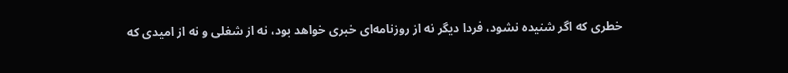خطری که اگر شنیده نشود، فردا دیگر نه از روزنامه‌ای خبری خواهد بود، نه از شغلی و نه از امیدی که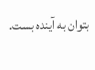بتوان به آینده بست.